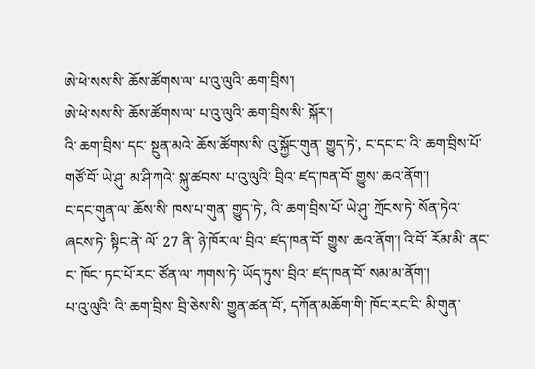ཨེ་ཕེ་སས་སི་ ཆོས་ཚོགས་ལ་ པ་འུ་ལུའི་ ཆག་བྲིས་།
ཨེ་ཕེ་སས་སི་ ཆོས་ཚོགས་ལ་ པ་འུ་ལུའི་ ཆག་བྲིས་སི་ སྐོར་།
འི་ ཆག་བྲིས་ དང་ སྔུན་མའེ་ ཆོས་ཚོགས་སི་ འུ་སྐྱོང་གུན་ གྱུད་ཏེ་, ང་དང་ང་ འི་ ཆག་བྲིས་པོ་ གཙོ་བོ་ ཡེ་ཤུ་ མ་ཤི་ཀའེ་ སྐུ་ཚབས་ པ་འུ་ལུའི་ བྲིའ་ ཛད་ཁན་བོ་ གྱུས་ ཆའ་ནོག་།
ང་དང་གུན་ལ་ ཆོས་སི་ ཁས་པ་གུན་ གྱུད་ཏེ་, འི་ ཆག་བྲིས་པོ་ ཡེ་ཤུ་ ཀྲོངས་ཏེ་ སོན་ཏེའ་ ཞངས་ཏེ་ སྟིང་ནེ་ ལོ་ 27 ནི་ ཉེ་ཁོར་ལ་ བྲིའ་ ཛད་ཁན་བོ་ གྱུས་ ཆའ་ནོག་། འི་བོ་ རོམ་མི་ ནང་ང་ ཁོང་ ཏང་པོ་རང་ ཙོན་ལ་ ཀགས་ཏེ་ ཡོད་ཏུས་ བྲིའ་ ཛད་ཁན་བོ་ སམ་མ་ནོག་།
པ་འུ་ལུའི་ འི་ ཆག་བྲིས་ བྲི་ཅེས་སི་ གྱུན་ཚན་བོ་, དཀོན་མཆོག་གི་ ཁོང་རང་ངི་ མི་གུན་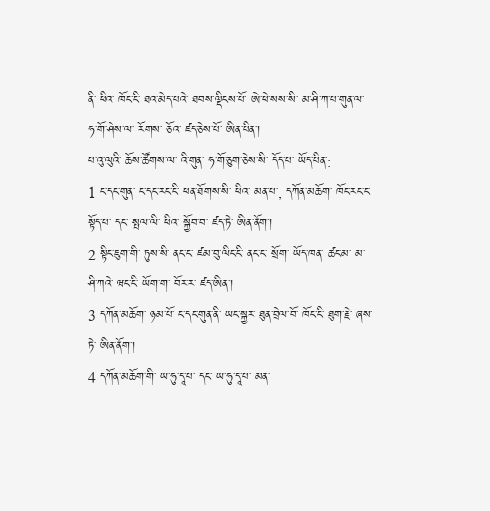ནི་ ཕིའ་ ཁོང་ངི་ ཐའ་མེད་པའེ་ ཐབས་ལྡིངས་པོ་ ཨེ་ཕེ་སས་སི་ མ་ཤི་ཀ་པ་གུན་ལ་ ཧ་གོ་ཤེས་ལ་ རོགས་ ཅོའ་ ཛད་ཅེས་པོ་ ཨིན་པིན་།
པ་འུ་ལུའི་ ཆོས་ཚོགས་ལ་ འི་གུན་ ཧ་གོ་ཅུག་ཅེས་སི་ དོད་པ་ ཡོད་པིན་:
1 ང་དང་གུན་ ང་དང་རང་ངི་ ཕན་ཐོགས་སི་ ཕིའ་ མན་པ་, དཀོན་མཆོག་ ཁོང་རང་ང་ སྟོད་པ་ དང་ སྤལ་ལི་ ཕིའ་ སྐྱོབ་བ་ ཛད་ཏེ་ ཨིན་ནོག་།
2 སྟིང་ཇུག་གི་ ཏུས་སི་ ནང་ང་ ཛམ་བུ་ལིང་ངི་ ནང་ང་ སྲོག་ ཡོད་ཁན་ ཚང་མ་ མ་ཤི་ཀའེ་ ཝང་ངི་ ཡོག་ག་ བོར་ར་ ཛད་ཨིན་།
3 དཀོན་མཆོག་ ཉམ་པོ་ ང་དང་གུན་ནི་ ཡང་སྐྱར་ ཐུན་བྲེལ་བོ་ ཁོང་ངི་ ཐུག་རྗེ་ ཞས་ཏེ་ ཨིན་ནོག་།
4 དཀོན་མཆོག་གི་ ཡ་ཧུ་དཱ་པ་ དང་ ཡ་ཧུ་དཱ་པ་ མན་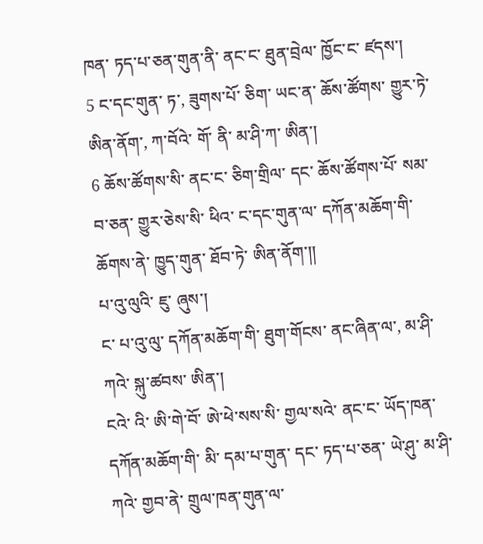ཁན་ ཏད་པ་ཅན་གུན་ནི་ ནང་ང་ ཐུན་བྲེལ་ ཁྱོང་ང་ ཛདས་།
5 ང་དང་གུན་ ཏ་, ཟུགས་པོ་ ཅིག་ ཡང་ན་ ཆོས་ཚོགས་ གྱུར་ཏེ་ ཨིན་ནོག་, ཀ་བོའེ་ གོ་ ནི་ མ་ཤི་ཀ་ ཨིན་།
6 ཆོས་ཚོགས་སི་ ནང་ང་ ཅིག་གྲིལ་ དང་ ཆོས་ཚོགས་པོ་ སམ་བ་ཅན་ གྱུར་ཅེས་སི་ ཕིའ་ ང་དང་གུན་ལ་ དཀོན་མཆོག་གི་ ཆོགས་ནེ་ ཁྱུད་གུན་ ཐོབ་ཏེ་ ཨིན་ནོག་།།
པ་འུ་ལུའི་ ཇུ་ ཞུས་།
ང་ པ་འུ་ལུ་ དཀོན་མཆོག་གི་ ཐུག་གོངས་ ནང་ཞིན་ལ་, མ་ཤི་ཀའེ་ སྐུ་ཚབས་ ཨིན་།
ངའེ་ འི་ ཨི་གེ་བོ་ ཨེ་ཕེ་སས་སི་ གྱལ་སའེ་ ནང་ང་ ཡོད་ཁན་ དཀོན་མཆོག་གི་ མི་ དམ་པ་གུན་ དང་ ཏད་པ་ཅན་ ཡེ་ཤུ་ མ་ཤི་ཀའེ་ གྱབ་ནེ་ གྲུལ་ཁན་གུན་ལ་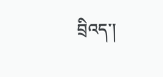བྲིའད་།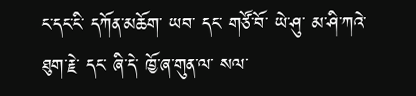ང་དང་ངི་ དཀོན་མཆོག་ ཡབ་ དང་ གཙོ་བོ་ ཡེ་ཤུ་ མ་ཤི་ཀའེ་ ཐུག་རྗེ་ དང་ ཞི་དེ་ ཁྱོ་ཞ་གུན་ལ་ སལ་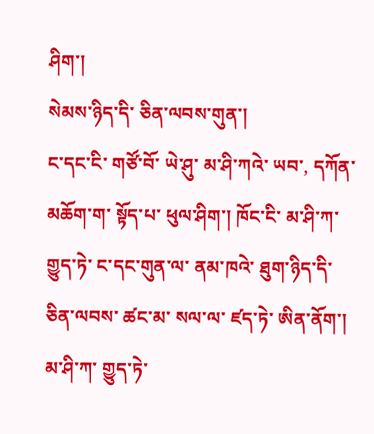ཤིག་།
སེམས་ཉིད་དི་ ཅིན་ལབས་གུན་།
ང་དང་ངི་ གཙོ་བོ་ ཡེ་ཤུ་ མ་ཤི་ཀའེ་ ཡབ་, དཀོན་མཆོག་ག་ སྟོད་པ་ ཕུལ་ཤིག་། ཁོང་ངི་ མ་ཤི་ཀ་ གྱུད་ཏེ་ ང་དང་གུན་ལ་ ནམ་ཁའེ་ ཐུག་ཉིད་དི་ ཅིན་ལབས་ ཚང་མ་ སལ་ལ་ ཛད་ཏེ་ ཨིན་ནོག་། མ་ཤི་ཀ་ གྱུད་ཏེ་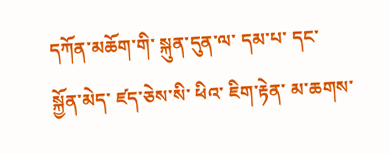དཀོན་མཆོག་གི་ སྐུན་དུན་ལ་ དམ་པ་ དང་ སྐྱོན་མེད་ ཛད་ཅེས་སི་ ཕིའ་ ཇིག་རྟེན་ མ་ཆགས་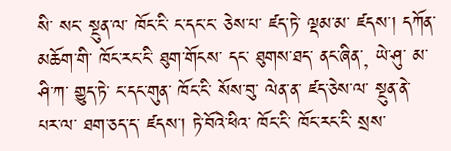སི་ སང་ སྔུན་ལ་ ཁོང་ངི་ ང་དང་ང་ ཅེས་པ་ ཛད་ཏེ་ ལྡམ་མ་ ཛདས་། དཀོན་མཆོག་གི་ ཁོང་རང་ངི་ ཐུག་གོངས་ དང་ ཐུགས་ཐད་ ནང་ཞིན་, ཡེ་ཤུ་ མ་ཤི་ཀ་ གྱུད་ཏེ་ ང་དང་གུན་ ཁོང་ངི་ སོས་བུ་ ལེན་ན་ ཛད་ཅེས་ལ་ སྔུན་ནེ་ པར་ལ་ ཐག་ཅད་ད་ ཛདས་། ཏེ་བོའེ་ཕིའ་ ཁོང་ངི་ ཁོང་རང་ངི་ སྲས་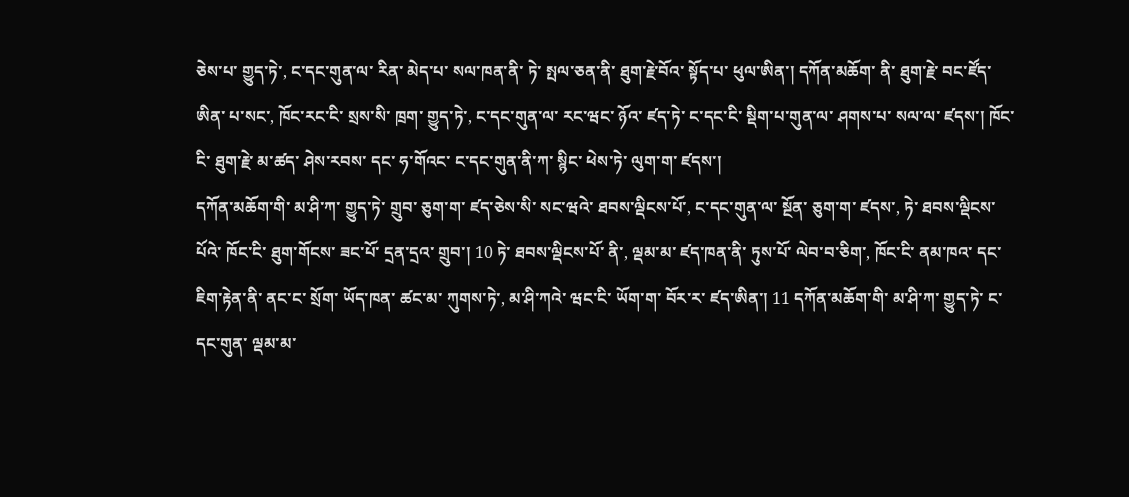ཅེས་པ་ གྱུད་ཏེ་, ང་དང་གུན་ལ་ རིན་ མེད་པ་ སལ་ཁན་ནི་ ཏེ་ སྤལ་ཅན་ནི་ ཐུག་རྗེ་བོའ་ སྟོད་པ་ ཕུལ་ཨིན་། དཀོན་མཆོག་ ནི་ ཐུག་རྗེ་ བང་ཛོད་ ཨིན་ པ་སང་, ཁོང་རང་ངི་ སྲས་སི་ ཁྲག་ གྱུད་ཏེ་, ང་དང་གུན་ལ་ རང་ཝང་ ཉོའ་ ཛད་ཏེ་ ང་དང་ངི་ སྡིག་པ་གུན་ལ་ ཤགས་པ་ སལ་ལ་ ཛདས་། ཁོང་ངི་ ཐུག་རྗེ་ མ་ཚད་ ཤེས་རབས་ དང་ ཧ་གོའང་ ང་དང་གུན་ནི་ཀ་ སྙིང་ ཕེས་ཏེ་ ལུག་ག་ ཛདས་།
དཀོན་མཆོག་གི་ མ་ཤི་ཀ་ གྱུད་ཏེ་ གྲུབ་ ཅུག་ག་ ཛད་ཅེས་སི་ སང་ཝའེ་ ཐབས་ལྡིངས་པོ་, ང་དང་གུན་ལ་ སྔོན་ ཅུག་ག་ ཛདས་, ཏེ་ ཐབས་ལྡིངས་པོའེ་ ཁོང་ངི་ ཐུག་གོངས་ ཟང་པོ་ དྲན་དྲའ་ གྲུབ་། 10 ཏེ་ ཐབས་ལྡིངས་པོ་ ནི་, ལྡམ་མ་ ཛད་ཁན་ནི་ ཏུས་པོ་ ལེབ་བ་ཅིག་, ཁོང་ངི་ ནམ་ཁའ་ དང་ ཇིག་རྟེན་ནི་ ནང་ང་ སྲོག་ ཡོད་ཁན་ ཚང་མ་ ཀུགས་ཏེ་, མ་ཤི་ཀའེ་ ཝང་ངི་ ཡོག་ག་ བོར་ར་ ཛད་ཨིན་། 11 དཀོན་མཆོག་གི་ མ་ཤི་ཀ་ གྱུད་ཏེ་ ང་དང་གུན་ ལྡམ་མ་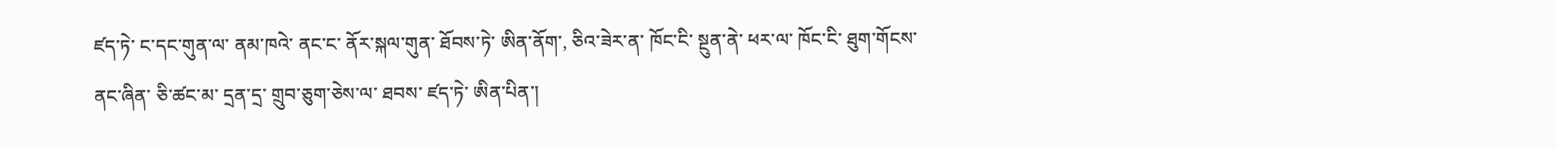ཛད་ཏེ་ ང་དང་གུན་ལ་ ནམ་ཁའེ་ ནང་ང་ ནོར་སྐལ་གུན་ ཐོབས་ཏེ་ ཨིན་ནོག་, ཅིའ་ཟེར་ན་ ཁོང་ངི་ སྔུན་ནེ་ ཕར་ལ་ ཁོང་ངི་ ཐུག་གོངས་ ནང་ཞིན་ ཅི་ཚང་མ་ དྲན་དྲ་ གྲུབ་ཅུག་ཅེས་ལ་ ཐབས་ ཛད་ཏེ་ ཨིན་པིན་།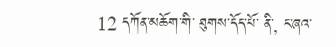12 དཀོན་མཆོག་གི་ ཐུགས་དོད་པོ་ ནི་, ང་ཞའ་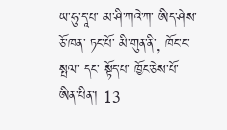ཡ་ཧུ་དཱ་པ་ མ་ཤི་ཀའེ་ཀ་ ཨིད་ཤེས་ ཅོ་ཁན་ ཏང་པོ་ མི་གུན་ནི་, ཁོང་ང་ སྤལ་ དང་ སྟོད་པ་ ཁྱོང་ཅེས་པོ་ ཨིན་པིན་། 13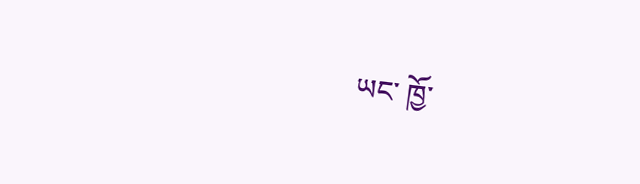ཡང་ ཁྱོ་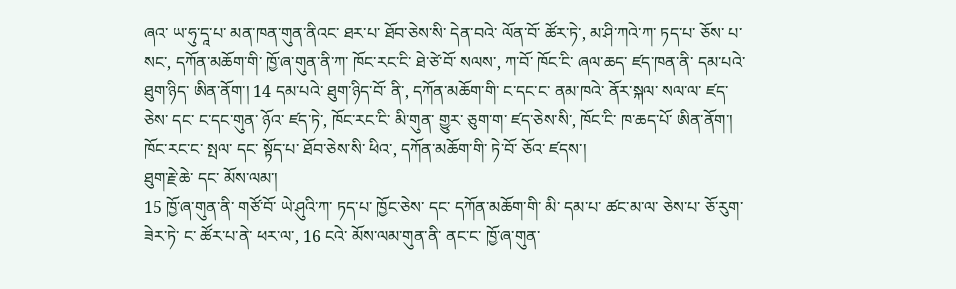ཞའ་ ཡ་ཧུ་དཱ་པ་ མན་ཁན་གུན་ནིའང་ ཐར་པ་ ཐོབ་ཅེས་སི་ དེན་བའེ་ ལོན་བོ་ ཚོར་ཏེ་, མ་ཤི་ཀའེ་ཀ་ ཏད་པ་ ཅོས་ པ་སང་, དཀོན་མཆོག་གི་ ཁྱོ་ཞ་གུན་ནི་ཀ་ ཁོང་རང་ངི་ ཐེ་ཙེ་བོ་ སལས་, ཀ་བོ་ ཁོང་ངི་ ཞལ་ཆད་ ཛད་ཁན་ནི་ དམ་པའེ་ ཐུག་ཉིད་ ཨིན་ནོག་། 14 དམ་པའེ་ ཐུག་ཉིད་བོ་ ནི་, དཀོན་མཆོག་གི་ ང་དང་ང་ ནམ་ཁའེ་ ནོར་སྐལ་ སལ་ལ་ ཛད་ཅེས་ དང་ ང་དང་གུན་ ཉོའ་ ཛད་ཏེ་, ཁོང་རང་ངི་ མི་གུན་ གྱུར་ ཅུག་ག་ ཛད་ཅེས་སི་, ཁོང་ངི་ ཁ་ཆད་པོ་ ཨིན་ནོག་། ཁོང་རང་ང་ སྤལ་ དང་ སྟོད་པ་ ཐོབ་ཅེས་སི་ ཕིའ་, དཀོན་མཆོག་གི་ ཏེ་བོ་ ཅོའ་ ཛདས་།
ཐུག་རྗེ་ཆེ་ དང་ མོས་ལམ་།
15 ཁྱོ་ཞ་གུན་ནི་ གཙོ་བོ་ ཡེ་ཤུའི་ཀ་ ཏད་པ་ ཁྱོང་ཅེས་ དང་ དཀོན་མཆོག་གི་ མི་ དམ་པ་ ཚང་མ་ལ་ ཅེས་པ་ ཅོ་རུག་ ཟེར་ཏེ་ ང་ ཚོར་པ་ནེ་ ཕར་ལ་, 16 ངའེ་ མོས་ལམ་གུན་ནི་ ནང་ང་ ཁྱོ་ཞ་གུན་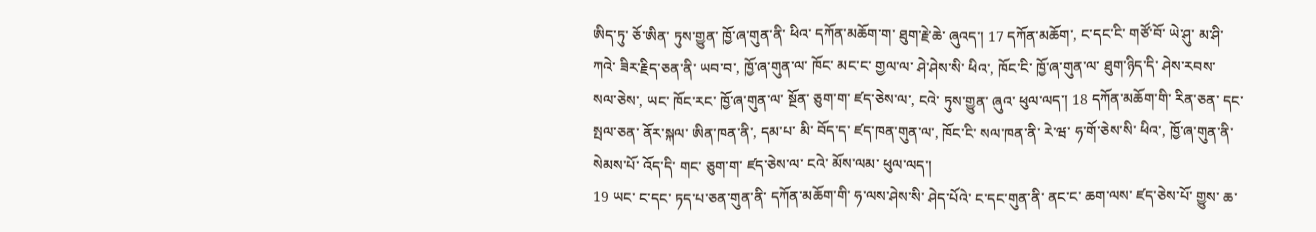ཨིད་ཏུ་ ཅོ་ཨིན་ ཏུས་གྱུན་ ཁྱོ་ཞ་གུན་ནི་ ཕིའ་ དཀོན་མཆོག་ག་ ཐུག་རྗེ་ཆེ་ ཞུའད་། 17 དཀོན་མཆོག་, ང་དང་ངི་ གཙོ་བོ་ ཡེ་ཤུ་ མ་ཤི་ཀའེ་ ཟིར་རྗིད་ཅན་ནི་ ཡབ་བ་, ཁྱོ་ཞ་གུན་ལ་ ཁོང་ མང་ང་ གྱལ་ལ་ ཤེ་ཤེས་སི་ ཕིའ་, ཁོང་ངི་ ཁྱོ་ཞ་གུན་ལ་ ཐུག་ཉིད་དི་ ཤེས་རབས་ སལ་ཅེས་, ཡང་ ཁོང་རང་ ཁྱོ་ཞ་གུན་ལ་ སྔོན་ ཅུག་ག་ ཛད་ཅེས་ལ་, ངའེ་ ཏུས་གྱུན་ ཞུའ་ ཕུལ་ལད་། 18 དཀོན་མཆོག་གི་ རིན་ཅན་ དང་ སྤལ་ཅན་ ནོར་སྐལ་ ཨིན་ཁན་ནི་, དམ་པ་ མི་ བོད་ད་ ཛད་ཁན་གུན་ལ་, ཁོང་ངི་ སལ་ཁན་ནི་ རེ་ཝ་ ཧ་གོ་ཅེས་སི་ ཕིའ་, ཁྱོ་ཞ་གུན་ནི་ སེམས་པོ་ འོད་དི་ གང་ ཅུག་ག་ ཛད་ཅེས་ལ་ ངའེ་ མོས་ལམ་ ཕུལ་ལད་།
19 ཡང་ ང་དང་ ཏད་པ་ཅན་གུན་ནི་ དཀོན་མཆོག་གི་ ཧ་ལས་ཤེས་སི་ ཤེད་པོའེ་ ང་དང་གུན་ནི་ ནང་ང་ ཆག་ལས་ ཛད་ཅེས་པོ་ གྱུས་ ཆ་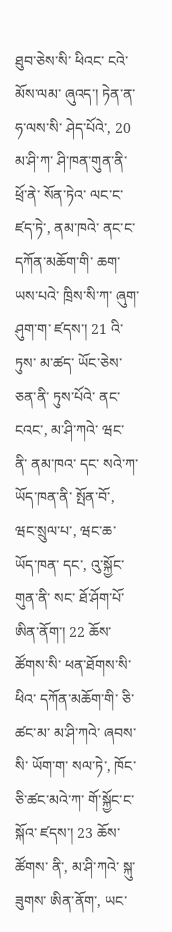ཐུབ་ཅེས་སི་ ཕིའང་ ངའེ་ མོས་ལམ་ ཞུའད་། ཏེན་ན་ ཧ་ལས་སི་ ཤེད་པོའེ་, 20 མ་ཤི་ཀ་ ཤི་ཁན་གུན་ནི་ ཕྲོ་ནེ་ སོན་ཏེའ་ ལང་ང་ ཛད་ཏེ་, ནམ་ཁའེ་ ནང་ང་ དཀོན་མཆོག་གི་ ཆག་ ཡས་པའེ་ ཁྲིས་སི་ཀ་ ཞུག་ཤུག་ག་ ཛདས་། 21 འི་ཏུས་ མ་ཚད་ ཡོང་ཅེས་ཅན་ནི་ ཏུས་པོའེ་ ནང་ངའང་, མ་ཤི་ཀའེ་ ཝང་ ནི་ ནམ་ཁའ་ དང་ སའེ་ཀ་ ཡོད་ཁན་ནི་ སྤོན་བོ་, ཝང་སྲུལ་པ་, ཝང་ཆ་ ཡོད་ཁན་ དང་, འུ་སྐྱོང་ གུན་ནི་ སང་ ཐོ་ཤོག་པོ་ ཨིན་ནོག་། 22 ཆོས་ཚོགས་སི་ ཕན་ཐོགས་སི་ ཕིའ་ དཀོན་མཆོག་གི་ ཅི་ཚང་མ་ མ་ཤི་ཀའེ་ ཞབས་སི་ ཡོག་ག་ སལ་ཏེ་, ཁོང་ ཅི་ཚང་མའེ་ཀ་ གོ་སྐྱོང་ང་ སྐོའ་ ཛདས་། 23 ཆོས་ཚོགས་ ནི་, མ་ཤི་ཀའེ་ སྐུ་ཟུགས་ ཨིན་ནོག་, ཡང་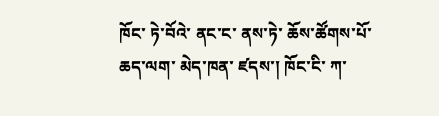ཁོང་ ཏེ་བོའེ་ ནང་ང་ ནས་ཏེ་ ཆོས་ཚོགས་པོ་ ཆད་ལག་ མེད་ཁན་ ཛདས་། ཁོང་ངི་ ཀ་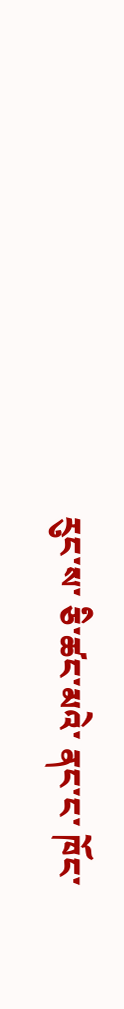རུང་ས་ ཅི་ཚང་མའེ་ ནང་ང་ ཁོང་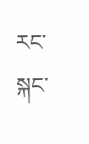རང་ སྐང་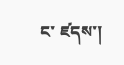ང་ ཛདས་།